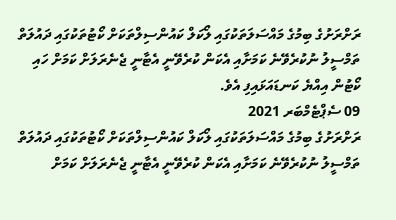ރަށްރަށުގެ ބިމުގެ މައްސަލަތަކުގައި ލޯކަލް ކައުންސިލްތަކަށް ކޯޓުތަކުގައި ދައުލަތް ތަމްސީލު ނުކުރެވޭނެ ކަމަށާއި އެކަން ކުރެވޭނީ އެޓާނީ ޖެނެރަލަށް ކަމަށް ހައި ކޯޓުން އިއްޔެ ކަނޑައަޅައިފި އެވެ.
09 ސެޕްޓެމްބަރ 2021
ރަށްރަށުގެ ބިމުގެ މައްސަލަތަކުގައި ލޯކަލް ކައުންސިލްތަކަށް ކޯޓުތަކުގައި ދައުލަތް ތަމްސީލު ނުކުރެވޭނެ ކަމަށާއި އެކަން ކުރެވޭނީ އެޓާނީ ޖެނެރަލަށް ކަމަށް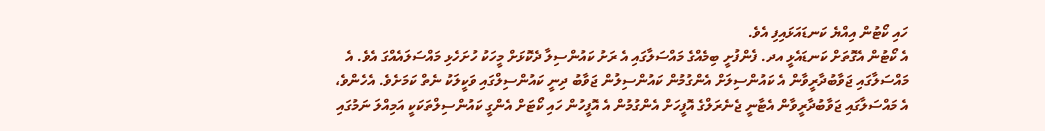ހައި ކޯޓުން އިއްޔެ ކަނޑައަޅައިފި އެވެ.
އެ ކޯޓުން އެގޮތަށް ކަނޑައެޅީ އދ. ފެންފުށީ ބިމެއްގެ މައްސަލާގައި އެ ރަށު ކައުންސިލާ ދެކޮޅަށް މީހަކު ހުށަހެޅި މައްސަލައެއްގަ އެވެ. އެ މައްސަލާގައި ޖަވާބުދާރީވާން އެ ކައުންސިލަށް އެންގުމުން ކައުންސިލުން ޖަވާބު ދިނީ ކައުންސިލްގައި ވަކީލަކު ނެތް ކަމަށެވެ. އެހެންވެ، އެ މައްސަލާގައި ޖަވާބުދާރީވާން އެޓާނީ ޖެނެރަލްގެ އޮފީހަށް އެންގުމުން އެ އޮފީހުން ހައި ކޯޓަށް އެންގީ ކައުންސިލްތަކަކީ އަމިއްލަ ނަމުގައި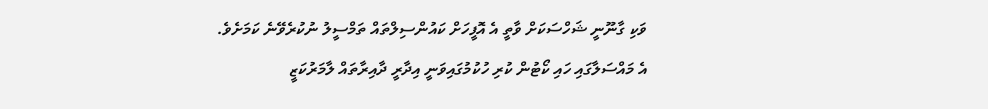ވަކި ގާނޫނީ ޝަހްސަކަށް ވާތީ އެ އޮފީހަށް ކައުންސިލްތައް ތަމްސީލު ނުކުރެވޭނެ ކަމަށެވެ.
އެ މައްސަލާގައި ހައި ކޯޓުން ކުރި ހުކުމުގައިވަނީ އިދާރީ ދާއިރާތައް ލާމަރުކަޒީ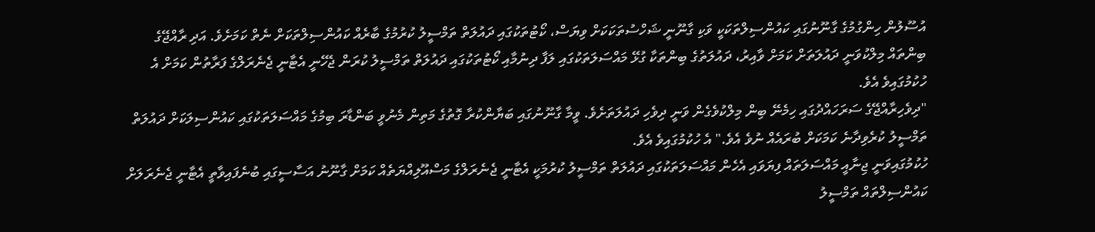އުސޫލުން ހިންގުމުގެ ގާނޫނުގައި ކައުންސިލްތަކަކީ ވަކި ގާނޫނީ ޝަހްސުތަކަކަށް ވިޔަސް، ކޯޓުތަކުގައި ދައުލަތް ތަމްސީލު ކުރުމުގެ ބާރެއް ކައުންސިލްތަކަށް ނެތް ކަމަށެވެ. އަދި ރާއްޖޭގެ ބިންތައް މިލްކުވަނީ ދައުލަތަށް ކަމަށް ވާއިރު، ދައުލަތުގެ ބިންތަކާ ގުޅޭ މައްސަލަތަކުގައި ލަފާ ދިނުމާއި ކޯޓުތަކުގައި ދައުލަތް ތަމްސީލު ކުރަން ޖެހޭނީ އެޓާނީ ޖެނެރަލްގެ ފަރާތުން ކަމަށް އެ ހުކުމުގައިވެ އެވެ.
"ދިވެހިރާއްޖޭގެ ސަރަހައްދުގައި ހިމެނޭ ބިން މިލްކުވެގެން ވަނީ ދިވެހި ދައުލަތަށެވެ. ވީމާ ގާނޫނުގައި ބަޔާންކުރާ ގޮތުގެ މަތިން މެނުވީ ބަންޑާރަ ބިމުގެ މައްސަލަތަކުގައި ކައުންސިލަކަށް ދައުލަތް ތަމްސީލު ކުރެވިދާނެ ކަމަކަށް ބުރައެއް ނުވެ އެވެ." އެ ހުކުމުގައިވެ އެވެ.
ހުކުމުގައިވަނީ ޖިނާއީ މައްސަލަތައް ފިޔަވައި އެހެން މައްސަލަތަކުގައި ދައުލަތް ތަމްސީލު ކުރުމަކީ އެޓާނީ ޖެނެރަލްގެ މަސްއޫލިއްޔަތެއް ކަމަށް ގާނޫނު އަސާސީގައި ބުނެފައިވާތީ އެޓާނީ ޖެނެރަލަށް ކައުންސިލްތައް ތަމްސީލު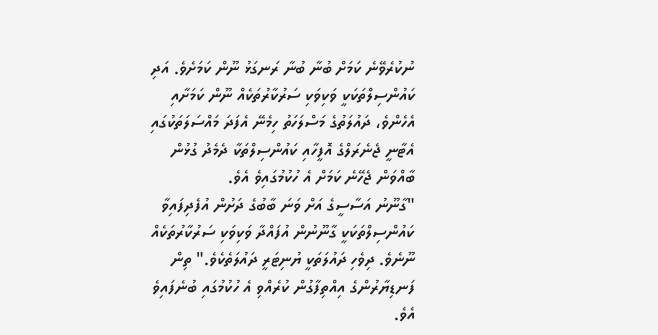ނުކުރެވޭނެ ކަމަށް ބުނާ ބުނާ ރަނގަޅު ނޫން ކަމަށެވެ. އަދި ކައުންސިލްތަކަކީ ވަކިވަކި ސަރުކާރުތަކެއް ނޫން ކަމަށާއި އެހެންވެ، ދައުލަތުގެ މަސްލަހަތު ހިމެނޭ އެފަދަ މައްސަލަތަކުގައި އެޓާނީ ޖެނެރަލްގެ އޮފީހާއި ކައުންސިލްތަކާ ދެމެދު ގުޅުން ބާއްވަން ޖެހޭނެ ކަމަށް އެ ހުކުމުގައިވެ އެވެ.
"ގާނޫނު އަސާސީގެ އަށް ވަނަ ބާބުގެ ދަށުން އުފެދިފައިވާ ކައުންސިލްތަކަކީ ގާނޫނުން އުފައްދާ ވަކިވަކި ސަރުކާރުތަކެއް ނޫނެވެ. ދިވެހި ދައުލަތަކީ ޔުނިޓަރީ ދައުލަތެކެވެ." ތިން ފަނޑިޔާރުންގެ އިއްތިފާގުން ކުރެއްވި އެ ހުކުމުގައި ބުނެފައިވެ އެވެ.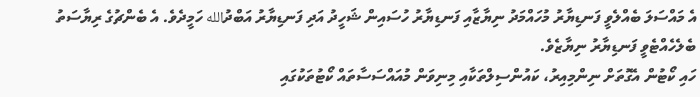އެ މައްސަލަ ބެއްލެވީ ފަނޑިޔާރު މުހައްމަދު ނިޔާޒާއި ފަނޑިޔާރު ހުސައިން ޝަހީދު އަދި ފަނޑިޔާރު އަބްދުالله ހަމީދެވެ. އެ ބެންޗުގެ ރިޔާސަތު ބެލެހެއްޓެވީ ފަނޑިޔާރު ނިޔާޒެވެ.
ހައި ކޯޓުން އެގޮތަށް ނިންމިއިރު، ކައުންސިލްތަކާއި މިނިވަން މުއައްސަސާތައް ކޯޓުތަކުގައި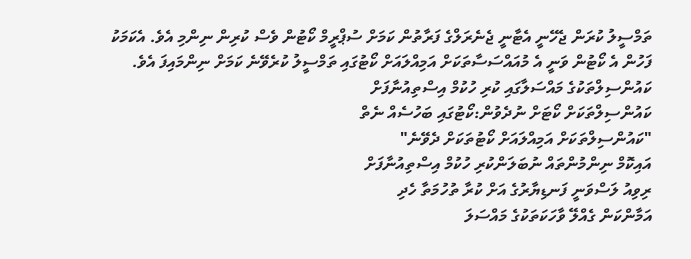ތަމްސީލު ކުރަން ޖެހޭނީ އެޓާނީ ޖެނެރަލްގެ ފަރާތުން ކަމަށް ސުޕްރީމް ކޯޓުން ވެސް ކުރިން ނިންމި އެވެ. އެކަމަކު ފަހުން އެ ކޯޓުން ވަނީ އެ މުއައްސަސާތަކަށް އަމިއްލައަށް ކޯޓުގައި ތަމްސީލު ކުރެވޭނެ ކަމަށް ނިންމައިފަ އެވެ.
ކައުންސިލްތަކުގެ މައްސަލާގައި ކުރި ހުކުމް އިސްތިއުނާފަށް
ކައުންސިލްތަކަށް ކޯޓަށް ނުދެވުން:ކޯޓުގައި ބަހުސެއް ނެތް
"ކައުންސިލްތަކަށް އަމިއްލައަށް ކޯޓުތަކަށް ދެވޭނެ"
އައިކޮމް ނިންމުންތައް ނުބަލަންކުރި ހުކުމް އިސްތިއުނާފަށް
ރިވިއު ލަސްވަނީ ފަނޑިޔާރުގެ އަށް ކުރާ ތުހުމަތާ ހެދި
އަމާންކަން ގެއްލޭ ވާހަކަތަކުގެ މައްސަލަ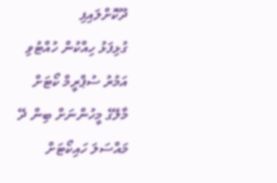ދޫކޮށްލައިފި
ގުޅިފަޅު ހިއްކުން ހުއްޓުވި އަމުރު ސުޕްރީމް ކޯޓަށް
މާލޭގެ މީހުންނަށް ބިން ދޭ މައްސަލަ ހައިކޯޓަށް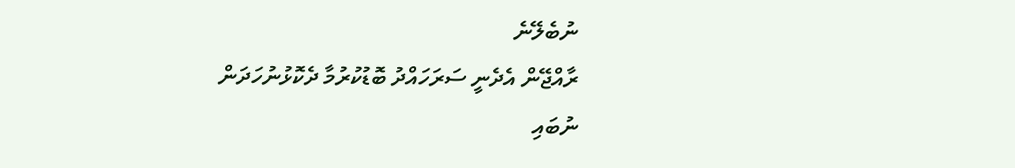ނުބެލޭނެ
ރާއްޖޭން އެދެނީ ސަރަހައްދު ބޮޑުކުރުމާ ދެކޮޅުނުހަދަން
ނުބައި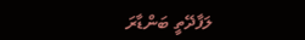ލަފާދޭތީ ބަންޑާރަ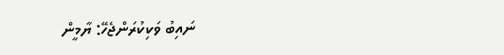ނައިބު ވަކިކުރަންޖެހޭ: ޔާމީން